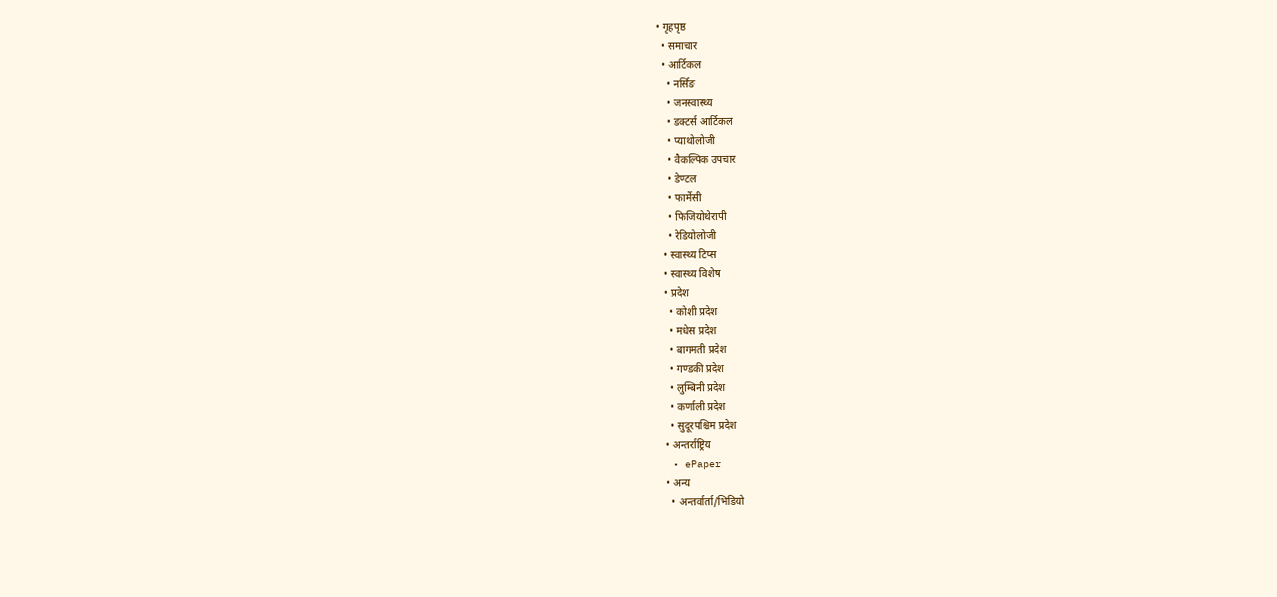• गृहपृष्ठ
  • समाचार
  • आर्टिकल
    • नर्सिङ
    • जनस्वास्थ्य
    • डक्टर्स आर्टिकल
    • प्याथोलोजी
    • वैकल्पिक उपचार
    • डेण्टल
    • फार्मेसी
    • फिजियोथेरापी
    • रेडियोलोजी
  • स्वास्थ्य टिप्स
  • स्वास्थ्य विशेष
  • प्रदेश
    • कोशी प्रदेश
    • मधेस प्रदेश
    • बागमती प्रदेश
    • गण्डकी प्रदेश
    • लुम्बिनी प्रदेश
    • कर्णाली प्रदेश
    • सुदूरपश्चिम प्रदेश
  • अन्तर्राष्ट्रिय
  • ePaper
  • अन्य
    • अन्तर्वार्ता/भिडियो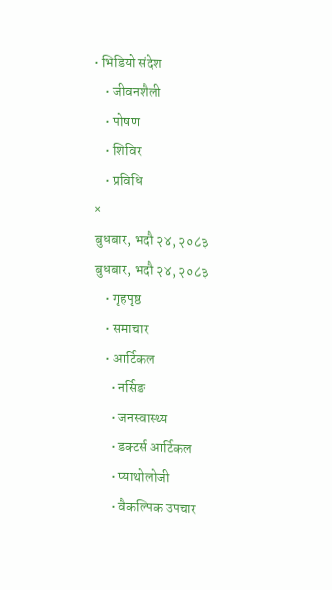• भिडियो संदेश
    • जीवनशैली
    • पोषण
    • शिविर
    • प्रविधि
×
बुधबार, भदौ २४, २०८३
बुधबार, भदौ २४, २०८३
    • गृहपृष्ठ
    • समाचार
    • आर्टिकल
      • नर्सिङ
      • जनस्वास्थ्य
      • डक्टर्स आर्टिकल
      • प्याथोलोजी
      • वैकल्पिक उपचार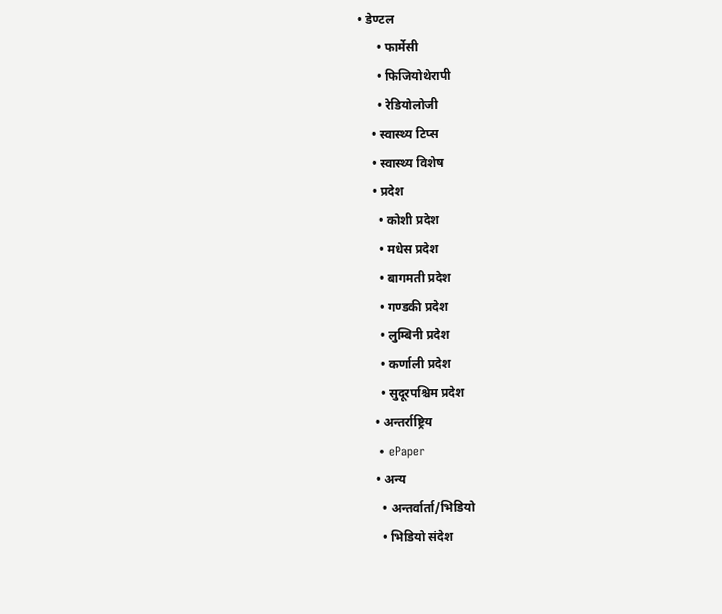• डेण्टल
      • फार्मेसी
      • फिजियोथेरापी
      • रेडियोलोजी
    • स्वास्थ्य टिप्स
    • स्वास्थ्य विशेष
    • प्रदेश
      • कोशी प्रदेश
      • मधेस प्रदेश
      • बागमती प्रदेश
      • गण्डकी प्रदेश
      • लुम्बिनी प्रदेश
      • कर्णाली प्रदेश
      • सुदूरपश्चिम प्रदेश
    • अन्तर्राष्ट्रिय
    • ePaper
    • अन्य
      • अन्तर्वार्ता/भिडियो
      • भिडियो संदेश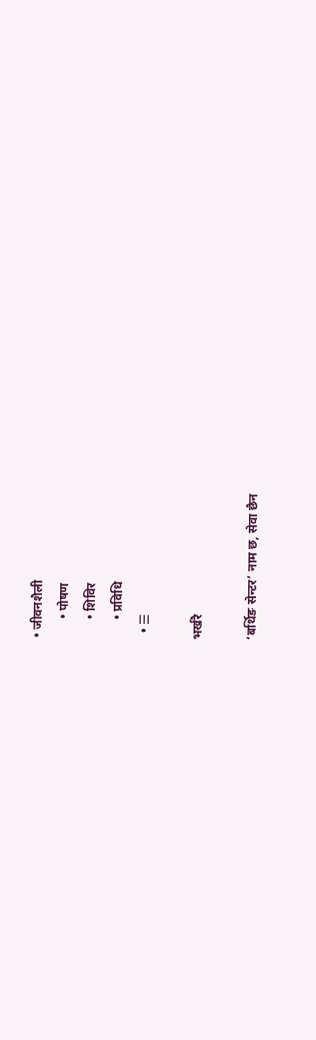• जीवनशैली
      • पोषण
      • शिविर
      • प्रविधि
  • ☰

भर्खरै

‘बर्थिङ सेन्टर’ नाम छ, सेवा छैन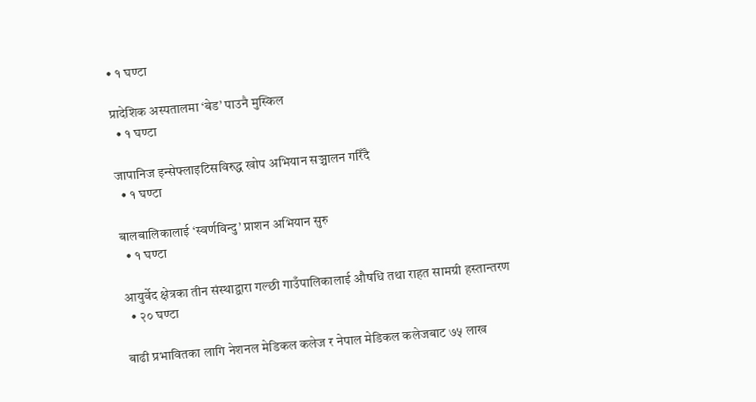• १ घण्टा

प्रादेशिक अस्पतालमा ‘बेड’ पाउनै मुस्किल
  • १ घण्टा

जापानिज इन्सेफ्लाइटिसविरुद्ध खोप अभियान सञ्चालन गरिँदै
  • १ घण्टा

बालबालिकालाई ‘स्वर्णविन्दु’ प्राशन अभियान सुरु
  • १ घण्टा

आयुर्वेद क्षेत्रका तीन संस्थाद्वारा गल्छी गाउँपालिकालाई औषधि तथा राहत सामग्री हस्तान्तरण
  • २० घण्टा

बाढी प्रभावितका लागि नेशनल मेडिकल कलेज र नेपाल मेडिकल कलेजबाट ७५ लाख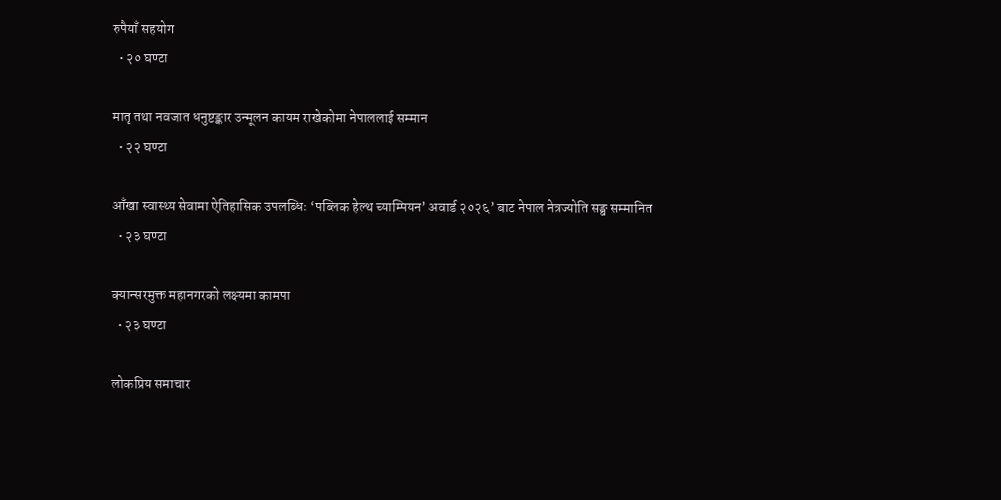रुपैयाँ सहयोग
  • २० घण्टा

मातृ तथा नवजात धनुष्टङ्कार उन्मूलन कायम राखेकोमा नेपाललाई सम्मान
  • २२ घण्टा

आँखा स्वास्थ्य सेवामा ऐतिहासिक उपलब्धिः ‘पब्लिक हेल्थ च्याम्पियन’ अवार्ड २०२६’ बाट नेपाल नेत्रज्योति सङ्घ सम्मानित
  • २३ घण्टा

क्यान्सरमुक्त महानगरको लक्ष्यमा कामपा
  • २३ घण्टा

लोकप्रिय समाचार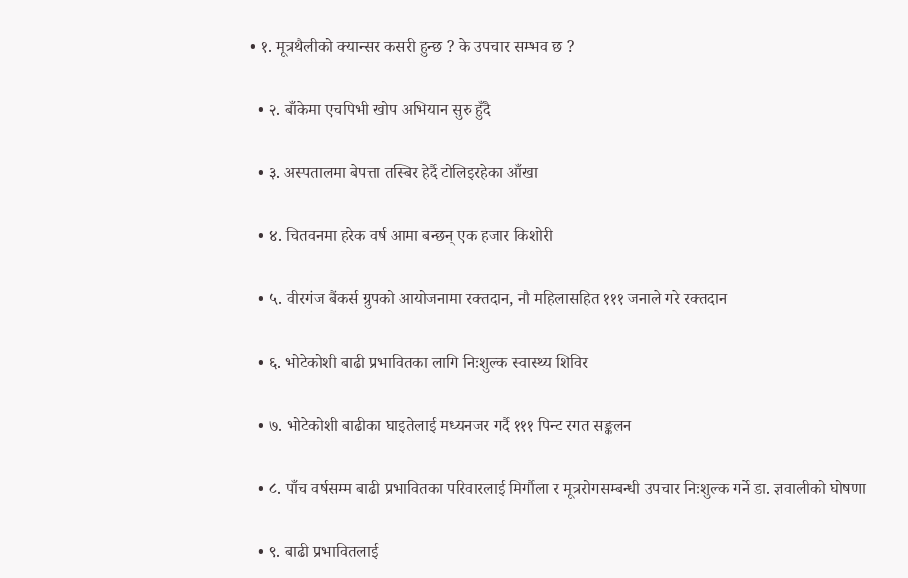• १. मूत्रथैलीको क्यान्सर कसरी हुन्छ ? के उपचार सम्भव छ ?

  • २. बाँकेमा एचपिभी खोप अभियान सुरु हुँदै

  • ३. अस्पतालमा बेपत्ता तस्बिर हेर्दै टोलिइरहेका आँखा

  • ४. चितवनमा हरेक वर्ष आमा बन्छन् एक हजार किशोरी

  • ५. वीरगंज बैंकर्स ग्रुपको आयोजनामा रक्तदान, नौ महिलासहित १११ जनाले गरे रक्तदान

  • ६. भोटेकोशी बाढी प्रभावितका लागि निःशुल्क स्वास्थ्य शिविर

  • ७. भोटेकोशी बाढीका घाइतेलाई मध्यनजर गर्दै १११ पिन्ट रगत सङ्कलन

  • ८. पाँच वर्षसम्म बाढी प्रभावितका परिवारलाई मिर्गौला र मूत्ररोगसम्बन्धी उपचार निःशुल्क गर्ने डा. ज्ञवालीको घोषणा

  • ९. बाढी प्रभावितलाई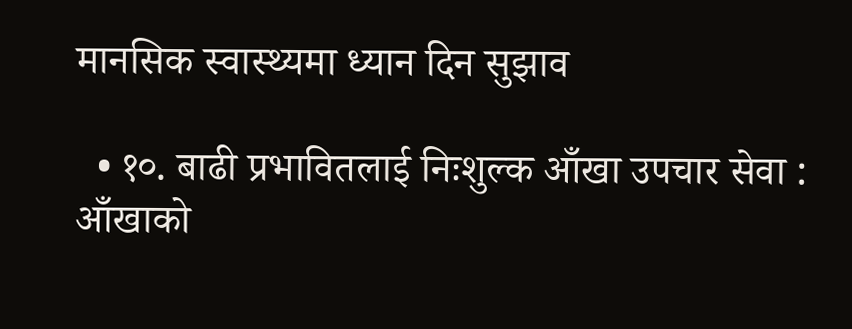मानसिक स्वास्थ्यमा ध्यान दिन सुझाव

  • १०. बाढी प्रभावितलाई निःशुल्क आँखा उपचार सेवा : आँखाको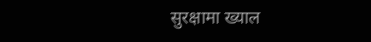सुरक्षामा ख्याल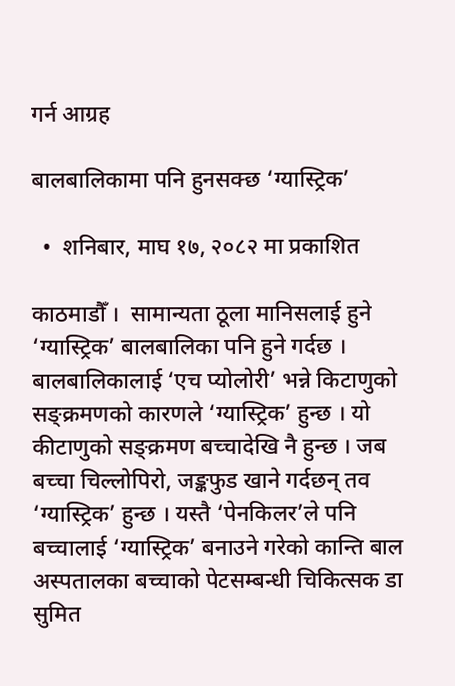गर्न आग्रह

बालबालिकामा पनि हुनसक्छ ‘ग्यास्ट्रिक’

  •  शनिबार, माघ १७, २०८२ मा प्रकाशित

काठमाडौँ ।  सामान्यता ठूला मानिसलाई हुने ‘ग्यास्ट्रिक’ बालबालिका पनि हुने गर्दछ । बालबालिकालाई ‘एच प्योलोरी’ भन्ने किटाणुको सङ्क्रमणको कारणले ‘ग्यास्ट्रिक’ हुन्छ । यो कीटाणुको सङ्क्रमण बच्चादेखि नै हुन्छ । जब बच्चा चिल्लोपिरो, जङ्कफुड खाने गर्दछन् तव ‘ग्यास्ट्रिक’ हुन्छ । यस्तै ‘पेनकिलर’ले पनि बच्चालाई ‘ग्यास्ट्रिक’ बनाउने गरेको कान्ति बाल अस्पतालका बच्चाको पेटसम्बन्धी चिकित्सक डा सुमित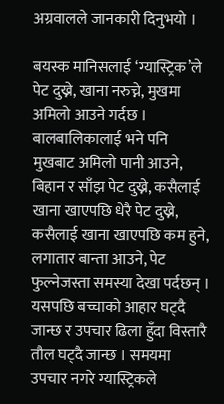अग्रवालले जानकारी दिनुभयो ।

बयस्क मानिसलाई ‘ग्यास्ट्रिक’ले पेट दुख्ने, खाना नरुच्ने, मुखमा अमिलो आउने गर्दछ । बालबालिकालाई भने पनि मुखबाट अमिलो पानी आउने, बिहान र साँझ पेट दुख्ने, कसैलाई खाना खाएपछि धेरै पेट दुख्ने, कसैलाई खाना खाएपछि कम हुने, लगातार बान्ता आउने, पेट फुल्नेजस्ता समस्या देखा पर्दछन् । यसपछि बच्चाको आहार घट्दै जान्छ र उपचार ढिला हुँदा विस्तारै तौल घट्दै जान्छ । समयमा उपचार नगरे ग्यास्ट्रिकले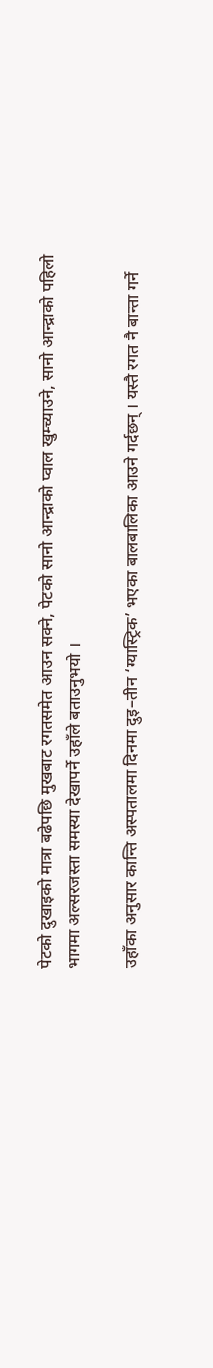पेटको दुखाइको मात्रा बढेपछि मुखबाट रगतसमेत आउन सक्ने, पेटको सानो आन्द्राको प्वाल खुम्च्याउने, सानो आन्द्राको पहिलो भागमा अल्सरजस्ता समस्या देखापर्ने उहाँले बताउनुभयो ।

उहाँका अनुसार कान्ति अस्पतालमा दिनमा दुइ–तीन ‘ग्यास्ट्रिक’ भएका बालबालिका आउने गर्दछन् । यस्तै रगत नै बान्ता गर्ने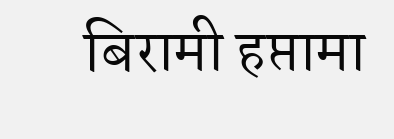बिरामी हप्तामा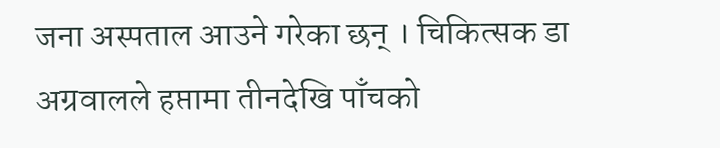जना अस्पताल आउने गरेका छन् । चिकित्सक डा अग्रवालले हप्तामा तीनदेखि पाँचको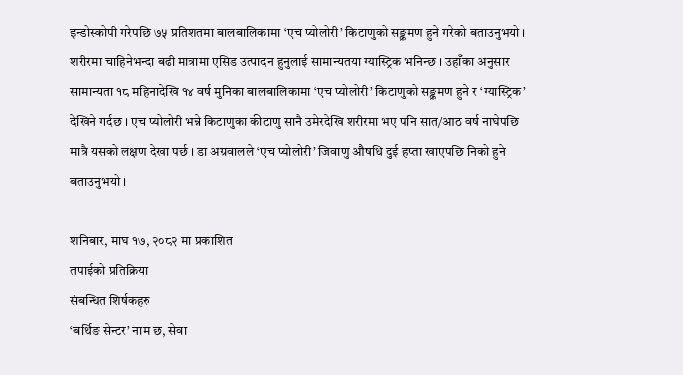इन्डोस्कोपी गरेपछि ७५ प्रतिशतमा बालबालिकामा ‘एच प्योलोरी’ किटाणुको सङ्क्रमण हुने गरेको बताउनुभयो । शरीरमा चाहिनेभन्दा बढी मात्रामा एसिड उत्पादन हुनुलाई सामान्यतया ग्यास्ट्रिक भनिन्छ । उहाँका अनुसार सामान्यता १८ महिनादेखि १४ वर्ष मुनिका बालबालिकामा ‘एच प्योलोरी’ किटाणुको सङ्क्रमण हुने र ‘ग्यास्ट्रिक’ देखिने गर्दछ । एच प्योलोरी भन्ने किटाणुका कीटाणु सानै उमेरदेखि शरीरमा भए पनि सात/आठ वर्ष नाघेपछि मात्रै यसको लक्षण देखा पर्छ । डा अग्रवालले ‘एच प्योलोरी’ जिवाणु औषधि दुई हप्ता खाएपछि निको हुने बताउनुभयो ।

शनिबार, माघ १७, २०८२ मा प्रकाशित
तपाईको प्रतिक्रिया
संबन्धित शिर्षकहरु
‘बर्थिङ सेन्टर’ नाम छ, सेवा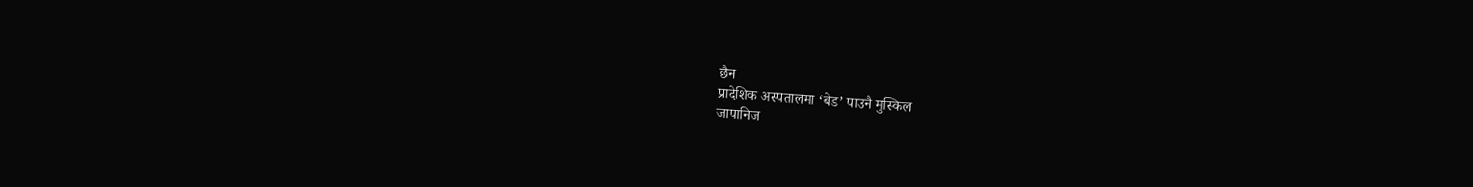छैन
प्रादेशिक अस्पतालमा ‘बेड’ पाउनै मुस्किल
जापानिज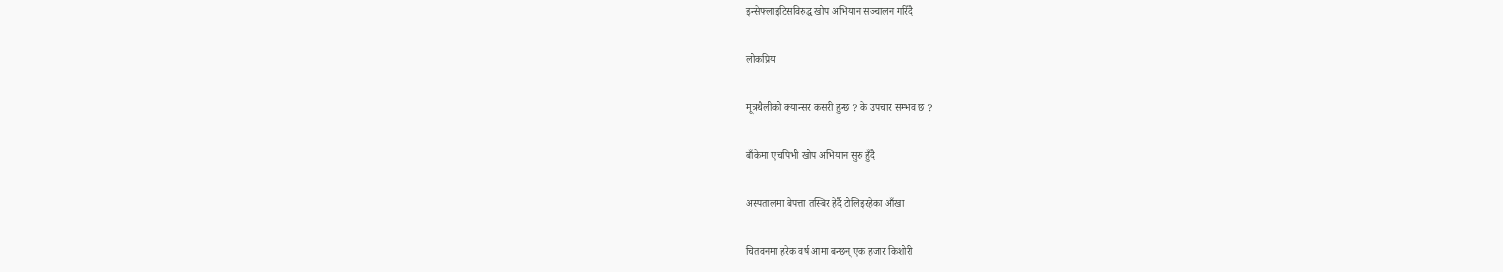इन्सेफ्लाइटिसविरुद्ध खोप अभियान सञ्चालन गरिँदै

लोकप्रिय

मूत्रथैलीको क्यान्सर कसरी हुन्छ ? के उपचार सम्भव छ ?

बाँकेमा एचपिभी खोप अभियान सुरु हुँदै

अस्पतालमा बेपत्ता तस्बिर हेर्दै टोलिइरहेका आँखा

चितवनमा हरेक वर्ष आमा बन्छन् एक हजार किशोरी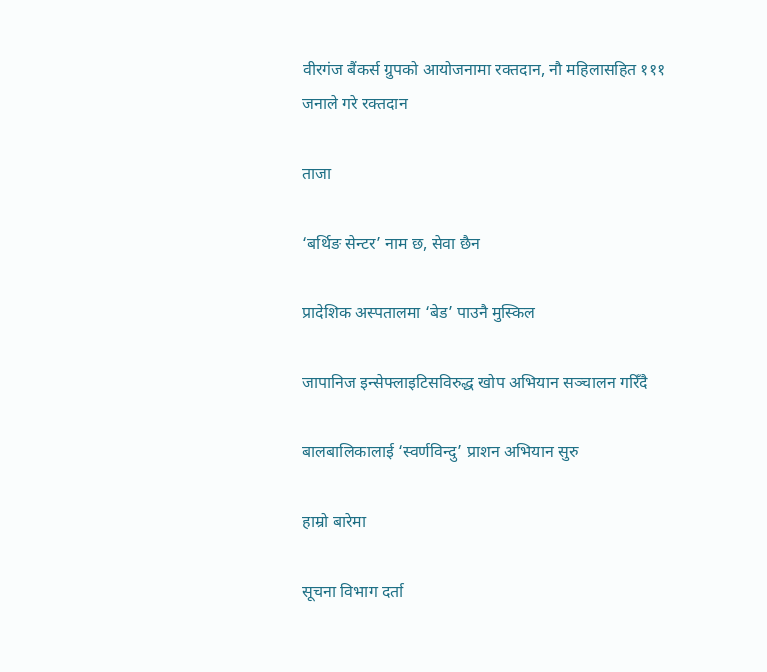वीरगंज बैंकर्स ग्रुपको आयोजनामा रक्तदान, नौ महिलासहित १११ जनाले गरे रक्तदान

ताजा

‘बर्थिङ सेन्टर’ नाम छ, सेवा छैन

प्रादेशिक अस्पतालमा ‘बेड’ पाउनै मुस्किल

जापानिज इन्सेफ्लाइटिसविरुद्ध खोप अभियान सञ्चालन गरिँदै

बालबालिकालाई ‘स्वर्णविन्दु’ प्राशन अभियान सुरु

हाम्रो बारेमा

सूचना विभाग दर्ता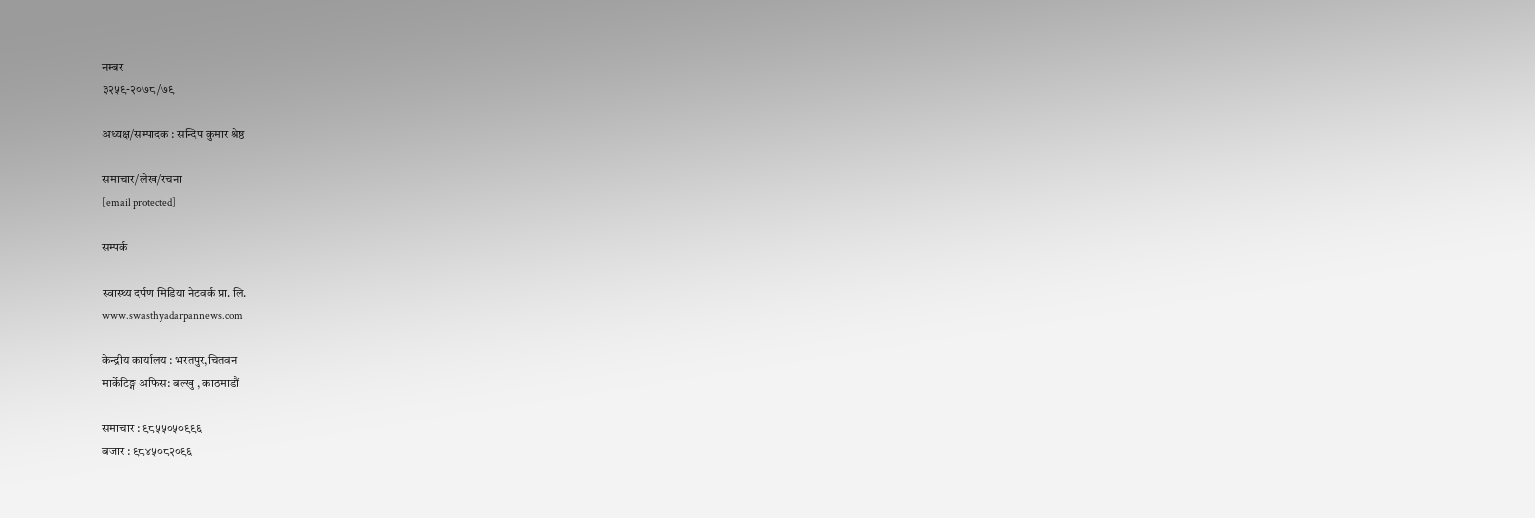नम्बर
३२५९-२०७८/७९

अध्यक्ष/सम्पादक : सन्दिप कुमार श्रेष्ठ

समाचार/लेख/रचना
[email protected]

सम्पर्क

स्वास्थ्य दर्पण मिडिया नेटवर्क प्रा. लि.
www.swasthyadarpannews.com

केन्द्रीय कार्यालय : भरतपुर,चितवन
मार्केटिङ्ग अफिस: बल्खु , काठमाडौं

समाचार : ९८५५०५०९९६
बजार : ९८४५०८२०९६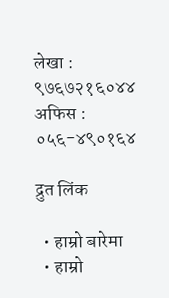लेखा : ९७६७२१६०४४
अफिस : ०५६-४९०१६४

द्रुत लिंक

  • हाम्रो बारेमा
  • हाम्रो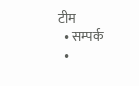टीम
  • सम्पर्क
  •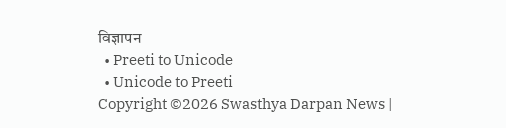विज्ञापन
  • Preeti to Unicode
  • Unicode to Preeti
Copyright ©2026 Swasthya Darpan News |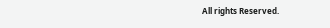All rights Reserved.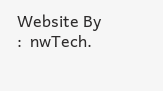Website By :  nwTech.